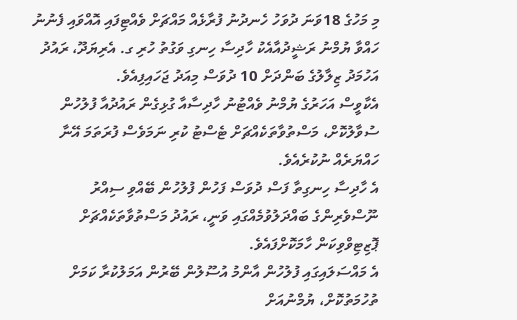މި މަހުގެ 18ވަނަ ދުވަހު ހެނދުނު ފުރާޅެއް މައްޗަށް ވެއްޓިފައި އޮއްވައި ފެނުނު ހައްވާ ޔުމްނު ރަޝީދުއާއެކު ހާދިސާ ހިނގި ވަގުތު ހުރި ގ. އެރިޔަދޫ، ރައުދު އަހުމަދު ޒިލާލުގެ ބަންދަށް 10 ދުވަސް މިއަދު ޖަހައިފިއެވެ.
އެކާވީސް އަހަރުގެ ޔުމްނު ވެއްޓުނު ހާދިސާއާ ގުޅިގެން ރައުދުއާ ފުލުހުން ސުވާލުކޮށް، މަސްތުވާތަކެއްޗަށް ޓެސްޓު ކުރި ނަމަވެސް ފުރަތަމަ އޭނާ ހައްޔަރެއް ނުކުރެއެވެ.
އެ ހާދިސާ ހިނގިތާ ފަސް ދުވަސް ފަހުން ފުލުހުން ބޭއްވި ސިއްރު ނޫސްވެރިންގެ ބައްދަލުވުމެއްގައި ވަނީ، ރައުދު މަސްތުވާތަކެއްޗަށް ޕޮޒިޓިވްވިކަން ހާމަކޮށްފައެވެ.
އެ މައްސަލައިގައި ފުލުހުން އާންމު އުސޫލުން ބޭރުން އަމަލުކުރާ ކަމަށް ތުހުމަތުކޮށް، ޔުމްނުއަށް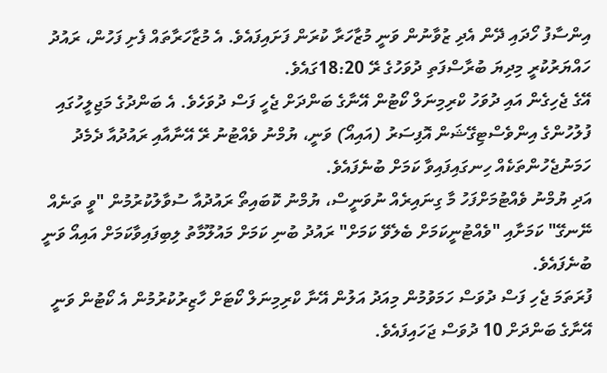އިންސާފު ހޯދައި ދޭން އެދި ޒުވާނުން ވަނީ މުޒާހަރާ ކުރަން ފަށައިފައެވެ. އެ މުޒާހަރާތައް ފެށި ފަހުން، ރައުދު ހައްޔަރުކުރީ މިދިޔަ ބުރާސްފަތި ދުވަހުގެ ރޭ 18:20ގައެވެ.
އޭގެ ޖެހިގެން އައި ދުވަހު ކްރިމިނަލް ކޯޓުން އޭނާގެ ބަންދަށް ޖެހީ ފަސް ދުވަހެވެ. އެ ބަންދުގެ މަޖިލީހުގައި ފުލުހުންގެ އިންވެސްޓިގޭޝަން އޮފިސަރު (އައިއޯ) ވަނީ، ޔުމްނު ވެއްޓުނު ރޭ އޭނާއާއި ރައުދުއާ ދެމެދު ހަމަނުޖެހުންތަކެއް ހިނގައިފައިވާ ކަމަށް ބުނެފައެވެ.
އަދި ޔުމްނު ވެއްޓުމަށްފަހު މާ ގިނައިރެއް ނުވަނީސް، ޔުމްނު ކޮބައިތޯ ރައުދުއާ ސުވާލުކުރުމުން "ވީ ތަނެއް ނޭނގޭ" ކަމަށާއި "ވެއްޓުނީކަމަށް ބެލެވޭ ކަމަށް" ރައުދު ބުނި ކަމަށް މައުލޫމާތު ލިބިފައިވާކަމަށް އައިއޯ ވަނީ ބުނެފައެވެ.
ފުރަތަމަ ޖެހި ފަސް ދުވަސް ހަމަވުމުން މިއަދު އަލުން އޭނާ ކްރިމިނަލް ކޯޓަށް ހާޒިރުކުރުމުން އެ ކޯޓުން ވަނީ އޭނާގެ ބަންދަށް 10 ދުވަސް ޖަހައިފައެވެ.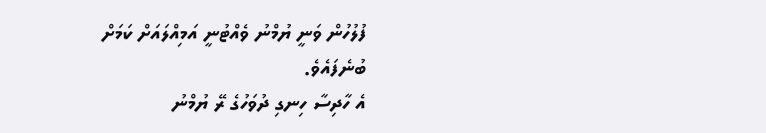ފުލުހުން ވަނީ ޔުމްނު ވެއްޓުނީ އަމިއްލައަށް ކަމަށް ބުނެފައެވެ.
އެ ހާދިސާ ހިނގި ދުވަހުގެ ރޭ ޔުމްނު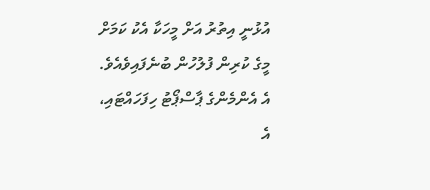އުޅުނީ އިތުރު އަށް މީހަކާ އެކު ކަމަށް މީގެ ކުރިން ފުލުހުން ބުނެފައިވެއެވެ. އެ އެންމެންގެ ޕާސްޕޯޓު ހިފަހައްޓައި، އެ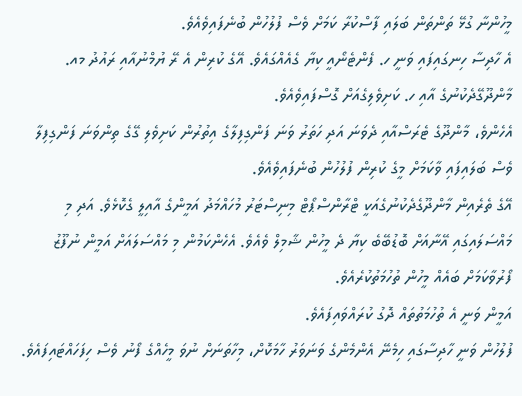މީހުންނާ ގުޅޭ ތަންތަން ބަލައި ފާސްކުރާ ކަމަށް ވެސް ފުލުހުން ބުނެފައިވެއެވެ.
އެ ހާދިސާ ހިނގައިފައި ވަނީ ހ. ފެންޓެނޯއީ ކިޔާ ގެއެއްގައެވެ. އޭގެ ކުރިން އެ ރޭ ޔުމްނުއާއި ރައުދު މއ. މާންދޫގޭދެކުނުގެ އާއި ހ. ކަށިވެލިގެއަށް ގޮސްފައިވެއެވެ.
އެހެންވެ، މާންދޫގެ ޓެރަސްއާއި ދެވަނަ އަދި ހަތަރު ވަނަ ފަންގިފިލާގެ އިތުރުން ކަށިވެލި ގޭގެ ތިންވަނަ ފަންގިފިލާ ވެސް ބަލައިފައި ވާކަމަށް މީގެ ކުރިން ފުލުހުން ބުނެފައިވެއެވެ.
އޭގެ ތެރެއިން މާންދޫގެދެކުނުގެއަކީ ޓްރާންސްޕޯޓް މިނިސްޓަރު މުހައްމަދު އަމީންގެ އާއިލީ ގެކޮޅެވެ. އަދި މި މައްސަލައިގައި އޭނާއަށް ބޮޑުބޭބެ ކިޔާ ދެ މީހުން ޝާމިލް ވެއެވެ. އެހެންކަމުން މި މައްސަލައަށް އަމީން ނުފޫޒު ފޯރުވާކަމަށް ބައެއް މީހުން ތުހުމަތުކުރެއެވެ.
އަމީން ވަނީ އެ ތުހުމަތުތައް ދޮގު ކުރައްވައިފައެވެ.
ފުލުހުން ވަނީ ހާދިސާގައި ހިމެނޭ އެންމެންގެ ވަނަވަރު ހާމަކޮށް، މިހާތަނަށް ނުވަ މީހެއްގެ ފޯނު ވެސް ހިފަހައްޓައިފައެވެ.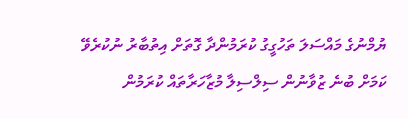ޔުމްނުގެ މައްސަލަ ތަހުގީގު ކުރަމުންދާ ގޮތަށް އިތުބާރު ނުކުރެވޭ ކަމަށް ބުނެ ޒުވާނުން ސިލްސިލާ މުޒާހަރާތައް ކުރަމުން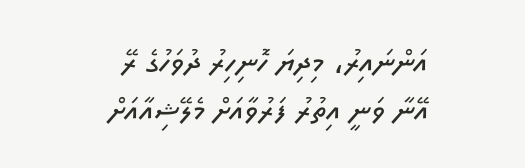އަންނައިރު، މިދިޔަ ހޮނިހިރު ދުވަހުގެ ރޭ އޭނާ ވަނީ އިތުރު ފަރުވާއަށް މެލޭޝިއާއަށް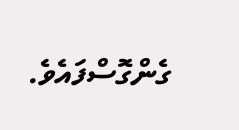ގެންގޮސްފައެވެ.